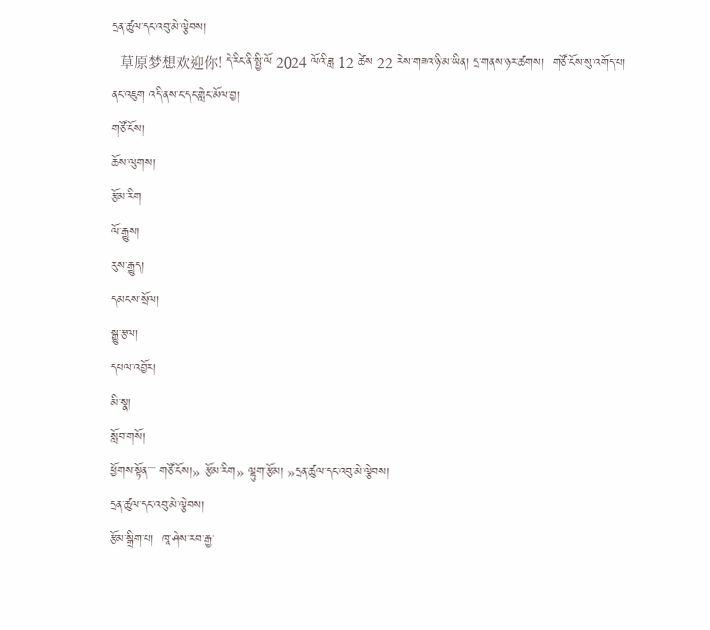དྲན་ཚུལ་དང་འབུ་མེ་ལྕེབས།
  草原梦想欢迎你! དེ་རིང་ནི་སྤྱི་ལོ 2024 ལོའི་ཟླ 12 ཚེས 22 རེས་གཟའ་ཉི་མ་ཡིན། དྲ་གནས་ཉར་ཚགས།  གཙོ་ངོས་སུ་འགོད་པ། ནང་འཇུག འདི་ནས་ང་དང་གླེང་མོལ་བྱ།
གཙོ་ངོས།
ཆོས་ལུགས།
རྩོམ་རིག
ལོ་རྒྱུས།
རུས་རྒྱུད།
དམངས་སྲོལ།
སྒྱུ་རྩལ།
དཔལ་འབྱོར།
མི་སྣ།
སློབ་གསོ།
ཕྱོགས་སྟོན་་་་ གཙོ་ངོས།» རྩོམ་རིག» ལྷུག་རྩོམ། »དྲན་ཚུལ་དང་འབུ་མེ་ལྕེབས།
དྲན་ཚུལ་དང་འབུ་མེ་ལྕེབས།
རྩོམ་སྒྲིག་པ།  ཁཱ་ཤེས་རབ་རྒྱ་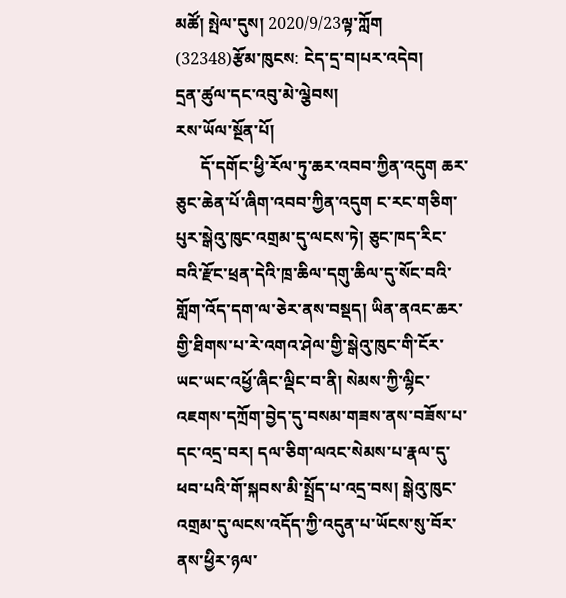མཚོ། སྤེལ་དུས། 2020/9/23ལྟ་ཀློག (32348)རྩོམ་ཁུངས: ངེད་དྲ་བ།པར་འདེབ།
དྲན་ཚུལ་དང་འབུ་མེ་ལྕེབས།
རས་ཡོལ་སྔོན་པོ།
      དོ་དགོང་ཕྱི་རོལ་ཏུ་ཆར་འབབ་ཀྱིན་འདུག ཆར་ཅུང་ཆེན་པོ་ཞིག་འབབ་ཀྱིན་འདུག ང་རང་གཅིག་པུར་སྒེའུ་ཁུང་འགྲམ་དུ་ལངས་ཏེ། ཅུང་ཁད་རིང་བའི་རྫོང་ཕྲན་དེའི་ཁྲ་ཆིལ་དགུ་ཆིལ་དུ་སོང་བའི་གློག་འོད་དག་ལ་ཅེར་ནས་བསྡད། ཡིན་ནའང་ཆར་གྱི་ཐིགས་པ་རེ་འགའ་ཤེལ་གྱི་སྒེའུ་ཁུང་གི་ངོར་ཡང་ཡང་འཕྱོ་ཞིང་ལྡིང་བ་ནི། སེམས་ཀྱི་ལྷིང་འཇགས་དཀྲོག་བྱེད་དུ་བསམ་གཟས་ནས་བཟོས་པ་དང་འདྲ་བར། དལ་ཅིག་ལའང་སེམས་པ་རྣལ་དུ་ཕབ་པའི་གོ་སྐབས་མི་སྤྲོད་པ་འདྲ་བས། སྒེའུ་ཁུང་འགྲམ་དུ་ལངས་འདོད་ཀྱི་འདུན་པ་ཡོངས་སུ་བོར་ནས་ཕྱིར་ཉལ་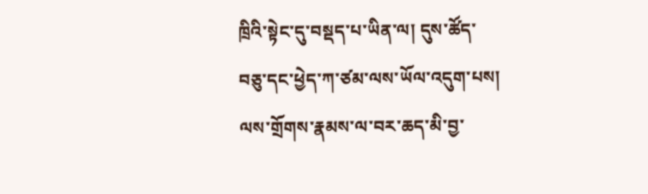ཁྲིའི་སྟེང་དུ་བསྡད་པ་ཡིན་ལ། དུས་ཚོད་བཅུ་དང་ཕྱེད་ཀ་ཙམ་ལས་ཡོལ་འདུག་པས། ལས་གྲོགས་རྣམས་ལ་བར་ཆད་མི་བྱ་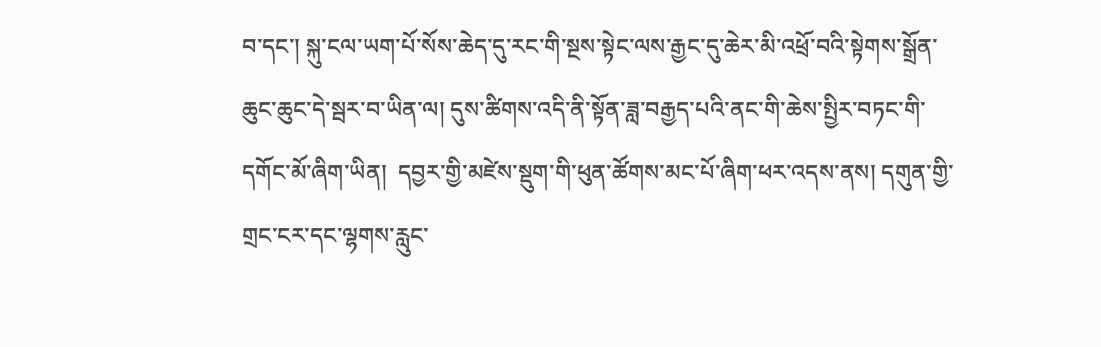བ་དང་། སྐུ་ངལ་ཡག་པོ་སོས་ཆེད་དུ་རང་གི་སྔས་སྟེང་ལས་རྒྱང་དུ་ཆེར་མི་འཕྲོ་བའི་སྟེགས་སྒྲོན་ཆུང་ཆུང་དེ་སྦར་བ་ཡིན་ལ། དུས་ཚིགས་འདི་ནི་སྟོན་ཟླ་བརྒྱད་པའི་ནང་གི་ཆེས་སྤྱིར་བཏང་གི་དགོང་མོ་ཞིག་ཡིན།  དབྱར་གྱི་མཛེས་སྡུག་གི་ཕུན་ཚོགས་མང་པོ་ཞིག་ཕར་འདས་ནས། དགུན་གྱི་གྲང་ངར་དང་ལྷགས་རླུང་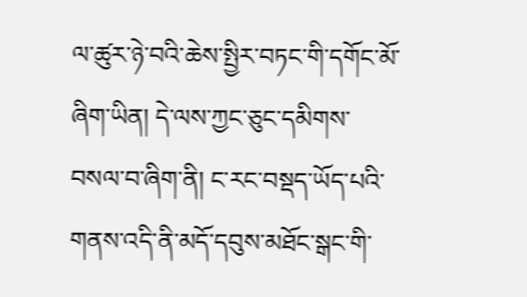ལ་ཚུར་ཉེ་བའི་ཆེས་སྤྱིར་བཏང་གི་དགོང་མོ་ཞིག་ཡིན། དེ་ལས་ཀྱང་ཅུང་དམིགས་བསལ་བ་ཞིག་ནི། ང་རང་བསྡད་ཡོད་པའི་གནས་འདི་ནི་མདོ་དབུས་མཐོང་སྒང་གི་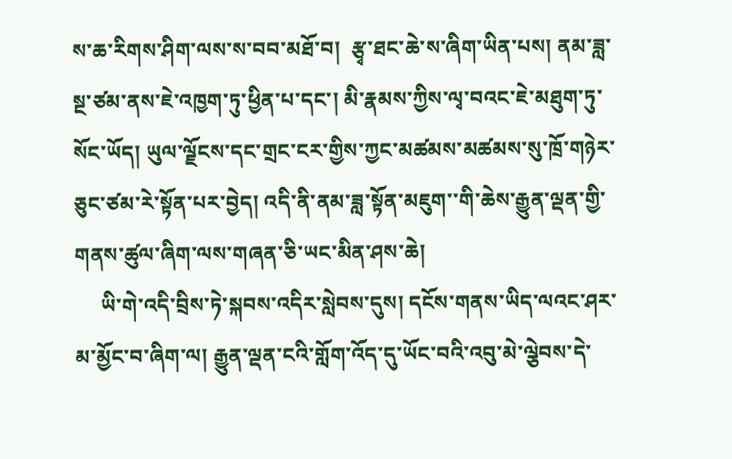ས་ཆ་རིགས་ཤིག་ལས་ས་བབ་མཐོ་བ།  རྩྭ་ཐང་ཆེ་ས་ཞིག་ཡིན་པས། ནམ་ཟླ་སྔ་ཙམ་ནས་ཇེ་འཁྱག་ཏུ་ཕྱིན་པ་དང་། མི་རྣམས་ཀྱིས་ལྭ་བའང་ཇེ་མཐུག་ཏུ་སོང་ཡོད། ཡུལ་ལྗོངས་དང་གྲང་ངར་གྱིས་ཀྱང་མཚམས་མཚམས་སུ་ཁྲོ་གཉེར་ཅུང་ཙམ་རེ་སྟོན་པར་བྱེད། འདི་ནི་ནམ་ཟླ་སྟོན་མཇུག་་གི་ཆེས་རྒྱུན་ལྡན་གྱི་གནས་ཚུལ་ཞིག་ལས་གཞན་ཅི་ཡང་མིན་ཤས་ཆེ།
     ཡི་གེ་འདི་བྲིས་ཏེ་སྐབས་འདིར་སླེབས་དུས། དངོས་གནས་ཡིད་ལའང་ཤར་མ་མྱོང་བ་ཞིག་ལ། རྒྱུན་ལྡན་ངའི་གློག་འོད་དུ་ཡོང་བའི་འབུ་མེ་ལྕེབས་དེ་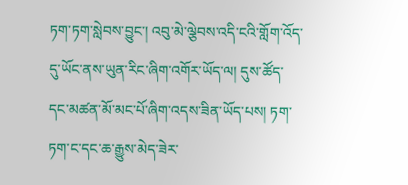ཏག་ཏག་སླེབས་བྱུང་། འབུ་མེ་ལྕེབས་འདི་ངའི་གློག་འོད་དུ་ཡོང་ནས་ཡུན་རིང་ཞིག་འགོར་ཡོད་ལ། དུས་ཚོད་དང་མཚན་མོ་མང་པོ་ཞིག་འདས་ཟིན་ཡོད་པས། ཏག་ཏག་ང་དང་ཆ་རྒྱུས་མེད་ཟེར་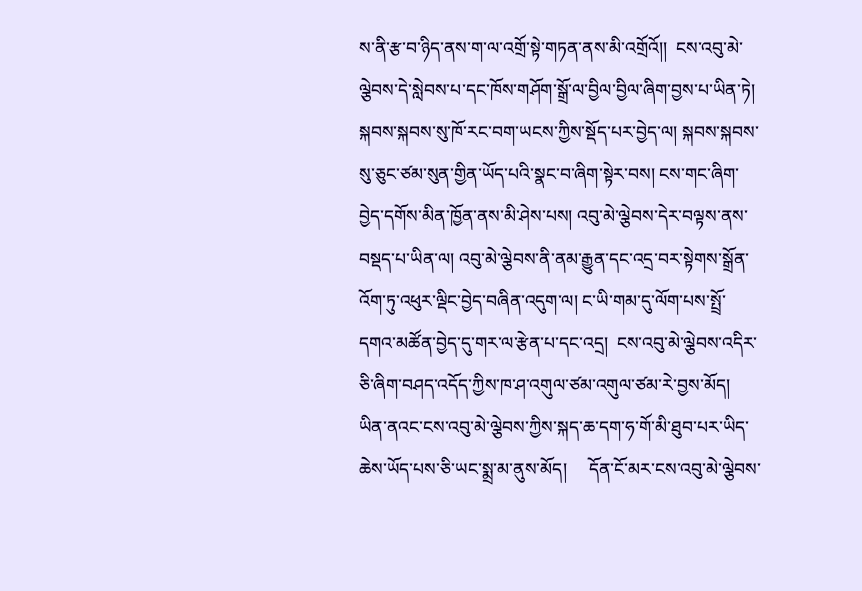ས་ནི་རྩ་བ་ཉིད་ནས་ག་ལ་འགྲོ་སྟེ་གཏན་ནས་མི་འགྲོའོ།།  ངས་འབུ་མེ་ལྕེབས་དེ་སླེབས་པ་དང་ཁོས་གཤོག་སྒྲོ་ལ་བྱིལ་བྱིལ་ཞིག་བྱས་པ་ཡིན་ཏེ། སྐབས་སྐབས་སུ་ཁོ་རང་བག་ཡངས་ཀྱིས་སྡོད་པར་བྱེད་ལ། སྐབས་སྐབས་སུ་ཅུང་ཙམ་སུན་གྱིན་ཡོད་པའི་སྣང་བ་ཞིག་སྟེར་བས། ངས་གང་ཞིག་བྱེད་དགོས་མིན་ཁྱོན་ནས་མི་ཤེས་པས། འབུ་མེ་ལྕེབས་དེར་བལྟས་ནས་བསྡད་པ་ཡིན་ལ། འབུ་མེ་ལྕེབས་ནི་ནམ་རྒྱུན་དང་འདྲ་བར་སྟེགས་སྒྲོན་འོག་ཏུ་འཕུར་ལྡིང་བྱེད་བཞིན་འདུག་ལ། ང་ཡི་གམ་དུ་ལོག་པས་སྤྲོ་དགའ་མཚོན་བྱེད་དུ་གར་ལ་རྩེན་པ་དང་འདྲ།  ངས་འབུ་མེ་ལྕེབས་འདིར་ཅི་ཞིག་བཤད་འདོད་ཀྱིས་ཁ་ཤ་འགུལ་ཙམ་འགུལ་ཙམ་རེ་བྱས་མོད། ཡིན་ནའང་ངས་འབུ་མེ་ལྕེབས་ཀྱིས་སྐད་ཆ་དག་ཧ་གོ་མི་ཐུབ་པར་ཡིད་ཆེས་ཡོད་པས་ཅི་ཡང་སྨྲ་མ་ནུས་མོད།     དོན་ངོ་མར་ངས་འབུ་མེ་ལྕེབས་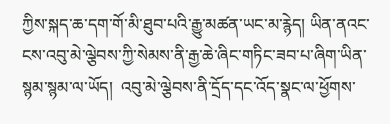ཀྱིས་སྐད་ཆ་དག་གོ་མི་ཐུབ་པའི་རྒྱུ་མཚན་ཡང་མ་རྙེད། ཡིན་ནའང་ངས་འབུ་མེ་ལྕེབས་ཀྱི་སེམས་ནི་རྒྱ་ཆེ་ཞིང་གཏིང་ཟབ་པ་ཞིག་ཡིན་སྙམ་སྙམ་ལ་ཡོད།  འབུ་མེ་ལྕེབས་ནི་དྲོད་དང་འོད་སྣང་ལ་ཕྱོགས་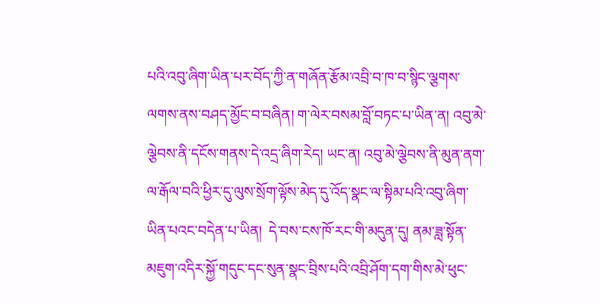པའི་འབུ་ཞིག་ཡིན་པར་བོད་ཀྱི་ན་གཞོན་རྩོམ་འབྲི་བ་ཁ་བ་སྙིང་ལྕགས་ལགས་ནས་བཤད་མྱོང་བ་བཞིན། ག་ལེར་བསམ་བློ་བཏང་པ་ཡིན་ན། འབུ་མེ་ལྕེབས་ནི་དངོས་གནས་དེ་འདྲ་ཞིག་རེད། ཡང་ན། འབུ་མེ་ལྕེབས་ནི་མུན་ནག་ལ་རྒོལ་བའི་ཕྱིར་དུ་ལུས་སྲོག་ལྟོས་མེད་དུ་འོད་སྣང་ལ་སྟིམ་པའི་འབུ་ཞིག་ཡིན་པའང་བདེན་པ་ཡིན།  དེ་བས་ངས་ཁོ་རང་གི་མདུན་དུ། ནམ་ཟླ་སྟོན་མཇུག་འདིར་སྐྱོ་གདུང་དང་སུན་སྣང་བྲིས་པའི་འབྲི་ཤོག་དག་གིས་མེ་ཕུང་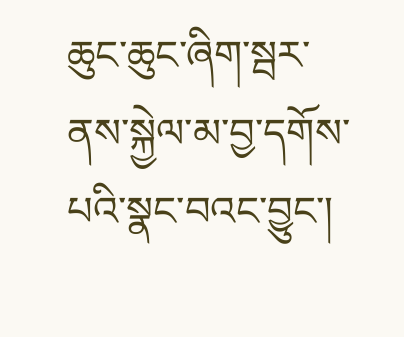ཆུང་ཆུང་ཞིག་སྦར་ནས་སྐྱེལ་མ་བྱ་དགོས་པའི་སྣང་བའང་བྱུང་།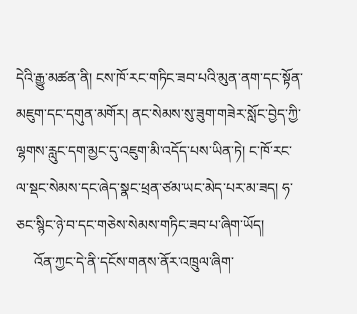དེའི་རྒྱུ་མཚན་ནི། ངས་ཁོ་རང་གཏིང་ཟབ་པའི་མུན་ནག་དང་སྟོན་མཇུག་དང་དགུན་མགོར། ནང་སེམས་སུ་ཟུག་གཟེར་སློང་བྱེད་ཀྱི་ལྷགས་རླུང་དག་མྱང་དུ་འཇུག་མི་འདོད་པས་ཡིན་ཏེ། ང་ཁོ་རང་ལ་སྡང་སེམས་དང་ཞེད་སྣང་ཕྲན་ཙམ་ཡང་མེད་པར་མ་ཟད། ཧ་ཅང་སྙིང་ཉེ་བ་དང་གཅེས་སེམས་གཏིང་ཟབ་པ་ཞིག་ཡོད།
     འོན་ཀྱང་དེ་ནི་དངོས་གནས་ནོར་འཁྲུལ་ཞིག་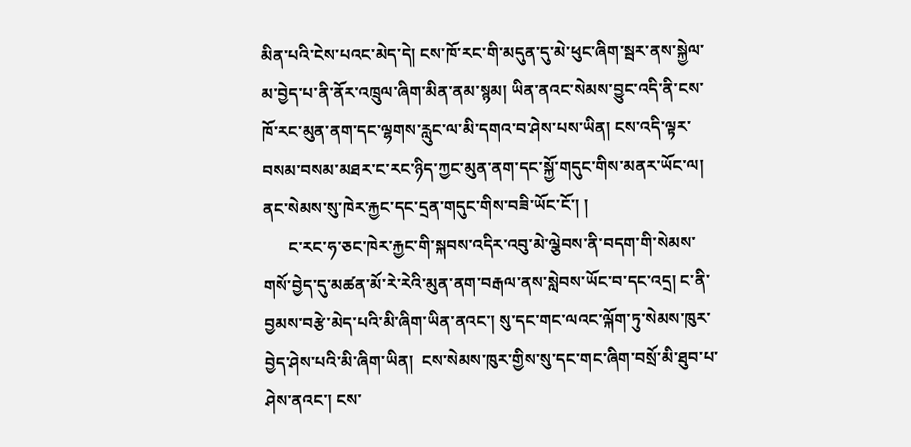མིན་པའི་ངེས་པའང་མེད་དེ། ངས་ཁོ་རང་གི་མདུན་དུ་མེ་ཕུང་ཞིག་སྦར་ནས་སྐྱེལ་མ་བྱེད་པ་ནི་ནོར་འཁྲུལ་ཞིག་མིན་ནམ་སྙམ། ཡིན་ནའང་སེམས་བྱུང་འདི་ནི་ངས་ཁོ་རང་མུན་ནག་དང་ལྷགས་རླུང་ལ་མི་དགའ་བ་ཤེས་པས་ཡིན། ངས་འདི་ལྟར་བསམ་བསམ་མཐར་ང་རང་ཉིད་ཀྱང་མུན་ནག་དང་སྐྱོ་གདུང་གིས་མནར་ཡོང་ལ། ནང་སེམས་སུ་ཁེར་རྐྱང་དང་དྲན་གདུང་གིས་བཟི་ཡོང་ངོ་། །
      ང་རང་ཧ་ཅང་ཁེར་རྐྱང་གི་སྐབས་འདིར་འབུ་མེ་ལྕེབས་ནི་བདག་གི་སེམས་གསོ་བྱེད་དུ་མཚན་མོ་རེ་རེའི་མུན་ནག་བརྒལ་ནས་སླེབས་ཡོང་བ་དང་འདྲ། ང་ནི་བྱམས་བརྩེ་མེད་པའི་མི་ཞིག་ཡིན་ནའང་། སུ་དང་གང་ལའང་ལྐོག་ཏུ་སེམས་ཁུར་བྱེད་ཤེས་པའི་མི་ཞིག་ཡིན།  ངས་སེམས་ཁུར་གྱིས་སུ་དང་གང་ཞིག་བསྲོ་མི་ཐུབ་པ་ཤེས་ནའང་། ངས་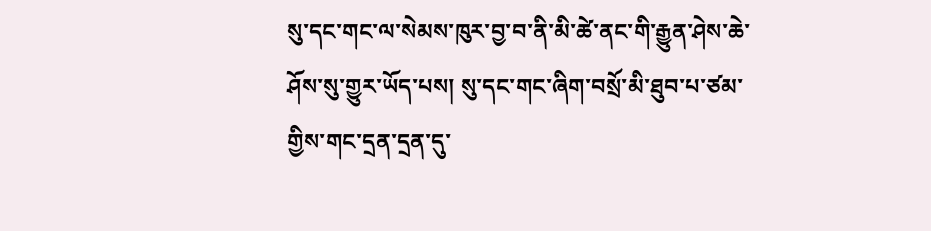སུ་དང་གང་ལ་སེམས་ཁུར་བྱ་བ་ནི་མི་ཚེ་ནང་གི་རྒྱུན་ཤེས་ཆེ་ཤོས་སུ་གྱུར་ཡོད་པས། སུ་དང་གང་ཞིག་བསྲོ་མི་ཐུབ་པ་ཙམ་གྱིས་གང་དྲན་དྲན་དུ་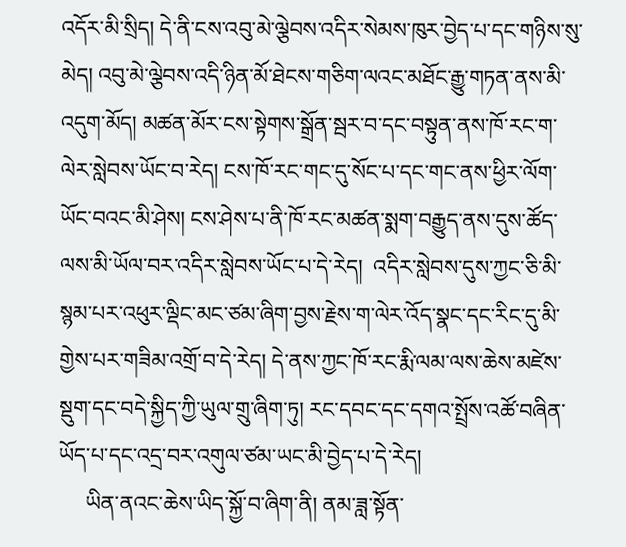འདོར་མི་སྲིད། དེ་ནི་ངས་འབུ་མེ་ལྕེབས་འདིར་སེམས་ཁུར་བྱེད་པ་དང་གཉིས་སུ་མེད། འབུ་མེ་ལྕེབས་འདི་ཉིན་མོ་ཐེངས་གཅིག་ལའང་མཐོང་རྒྱུ་གཏན་ནས་མི་འདུག་མོད། མཚན་མོར་ངས་སྟེགས་སྒྲོན་སྦར་བ་དང་བསྟུན་ནས་ཁོ་རང་ག་ལེར་སླེབས་ཡོང་བ་རེད། ངས་ཁོ་རང་གང་དུ་སོང་པ་དང་གང་ནས་ཕྱིར་ལོག་ཡོང་བའང་མི་ཤེས། ངས་ཤེས་པ་ནི་ཁོ་རང་མཚན་སྨག་བརྒྱུད་ནས་དུས་ཚོད་ལས་མི་ཡོལ་བར་འདིར་སླེབས་ཡོང་པ་དེ་རེད།  འདིར་སླེབས་དུས་ཀྱང་ཅི་མི་སྙམ་པར་འཕུར་ལྡིང་མང་ཙམ་ཞིག་བྱས་རྗེས་ག་ལེར་འོད་སྣང་དང་རིང་དུ་མི་གྱེས་པར་གཟིམ་འགྲོ་བ་དེ་རེད། དེ་ནས་ཀྱང་ཁོ་རང་རྨི་ལམ་ལས་ཆེས་མཛེས་སྡུག་དང་བདེ་སྐྱིད་ཀྱི་ཡུལ་གྲུ་ཞིག་ཏུ། རང་དབང་དང་དགའ་སྤྲོས་འཚོ་བཞིན་ཡོད་པ་དང་འདྲ་བར་འགུལ་ཙམ་ཡང་མི་བྱེད་པ་དེ་རེད།
     ཡིན་ནའང་ཆེས་ཡིད་སྐྱོ་བ་ཞིག་ནི། ནམ་ཟླ་སྟོན་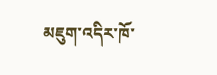མཇུག་འདིར་ཁོ་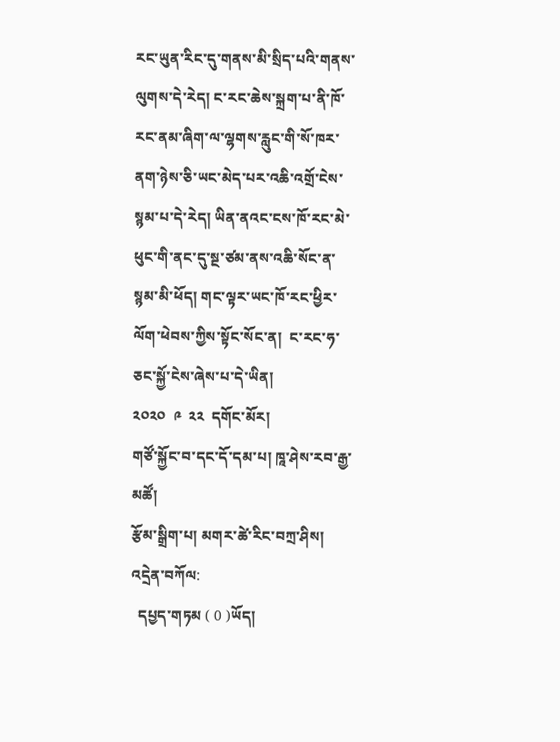རང་ཡུན་རིང་དུ་གནས་མི་སྲིད་པའི་གནས་ལུགས་དེ་རེད། ང་རང་ཆེས་སྐྲག་པ་ནི་ཁོ་རང་ནམ་ཞིག་ལ་ལྷགས་རླུང་གི་སོ་ཁར་ནག་ཉེས་ཅི་ཡང་མེད་པར་འཆི་འགྲོ་ངེས་སྙམ་པ་དེ་རེད། ཡིན་ནའང་ངས་ཁོ་རང་མེ་ཕུང་གི་ནང་དུ་སྔ་ཙམ་ནས་འཆི་སོང་ན་སྙམ་མི་ཕོད། གང་ལྟར་ཡང་ཁོ་རང་ཕྱིར་ལོག་ཕེབས་ཀྱིས་སྟོང་སོང་ན།  ང་རང་ཧ་ཅང་སྐྱོ་ངེས་ཞེས་པ་དེ་ཡིན།
༢༠༢༠  ༩  ༢༢  དགོང་མོར།
གཙོ་སྐྱོང་བ་དང་དོ་དམ་པ། ཁཱ་ཤེས་རབ་རྒྱ་མཚོ།
རྩོམ་སྒྲིག་པ། མགར་ཚེ་རིང་བཀྲ་ཤིས།
འདྲེན་བཀོལ:
  དཔྱད་གཏམ ( 0 )ཡོད།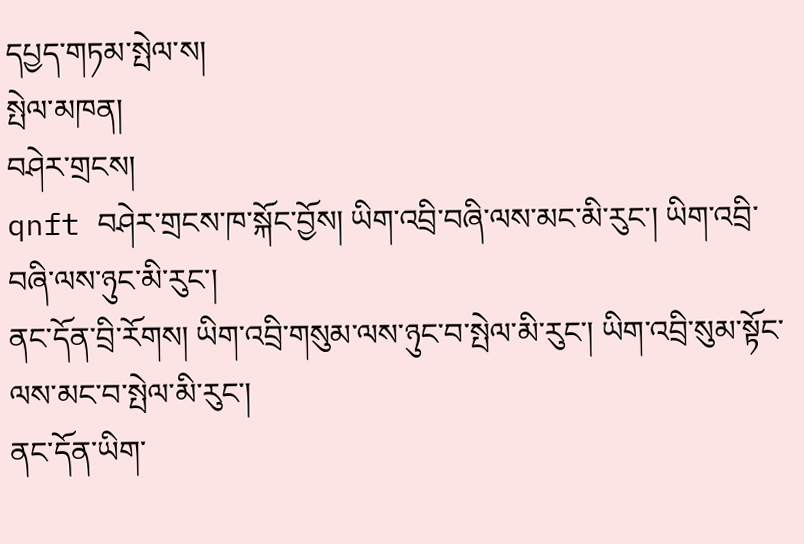དཔྱད་གཏམ་སྤེལ་ས།
སྤེལ་མཁན།
བཤེར་གྲངས།
qnft བཤེར་གྲངས་ཁ་སྐོང་བྱོས། ཡིག་འབྲི་བཞི་ལས་མང་མི་རུང་། ཡིག་འབྲི་བཞི་ལས་ཉུང་མི་རུང་།
ནང་དོན་བྲི་རོགས། ཡིག་འབྲི་གསུམ་ལས་ཉུང་བ་སྤེལ་མི་རུང་། ཡིག་འབྲི་སུམ་སྟོང་ལས་མང་བ་སྤེལ་མི་རུང་།
ནང་དོན་ཡིག་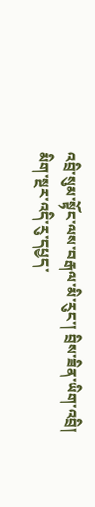འབྲི་སུམ་སྟོང་ལས་བརྒལ་མི་རུང་། བྲིས་ཟིན་ཡིག་འབྲི།
མིག་སྔར་འདི་རུ་དཔྱད་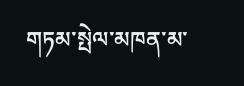གཏམ་སྤེལ་མཁན་མ་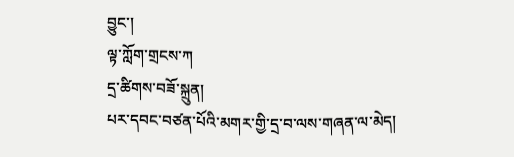བྱུང་།
ལྟ་ཀློག་གྲངས་ཀ
དྲ་ཚིགས་བཟོ་སྐྲུན།
པར་དབང་བཙན་པོའི་མགར་གྱི་དྲ་བ་ལས་གཞན་ལ་མེད།